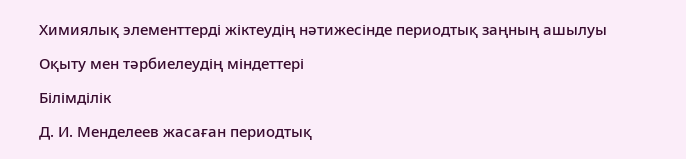Химиялық элементтерді жіктеудің нәтижесінде периодтық заңның ашылуы

Оқыту мен тәрбиелеудің міндеттері

Білімділік

Д. И. Менделеев жасаған периодтық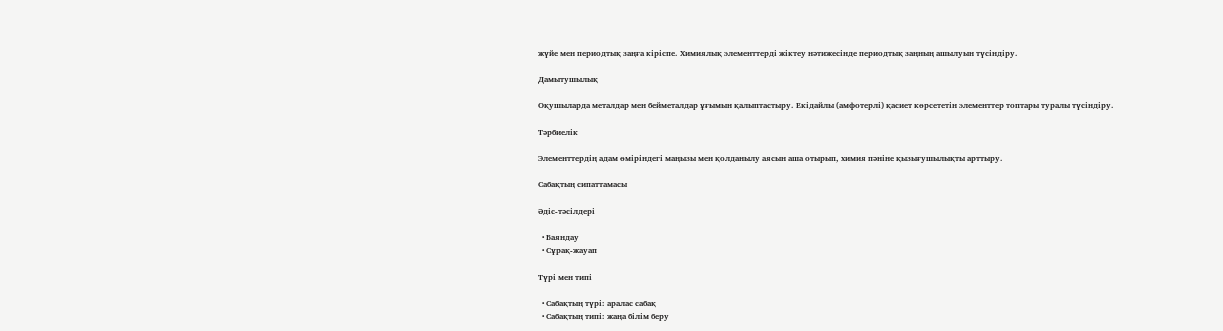жүйе мен периодтық заңға кіріспе. Химиялық элементтерді жіктеу нәтижесінде периодтық заңның ашылуын түсіндіру.

Дамытушылық

Оқушыларда металдар мен бейметалдар ұғымын қалыптастыру. Екідайлы (амфотерлі) қасиет көрсететін элементтер топтары туралы түсіндіру.

Тәрбиелік

Элементтердің адам өміріндегі маңызы мен қолданылу аясын аша отырып, химия пәніне қызығушылықты арттыру.

Сабақтың сипаттамасы

Әдіс-тәсілдері

  • Баяндау
  • Сұрақ-жауап

Түрі мен типі

  • Сабақтың түрі: аралас сабақ
  • Сабақтың типі: жаңа білім беру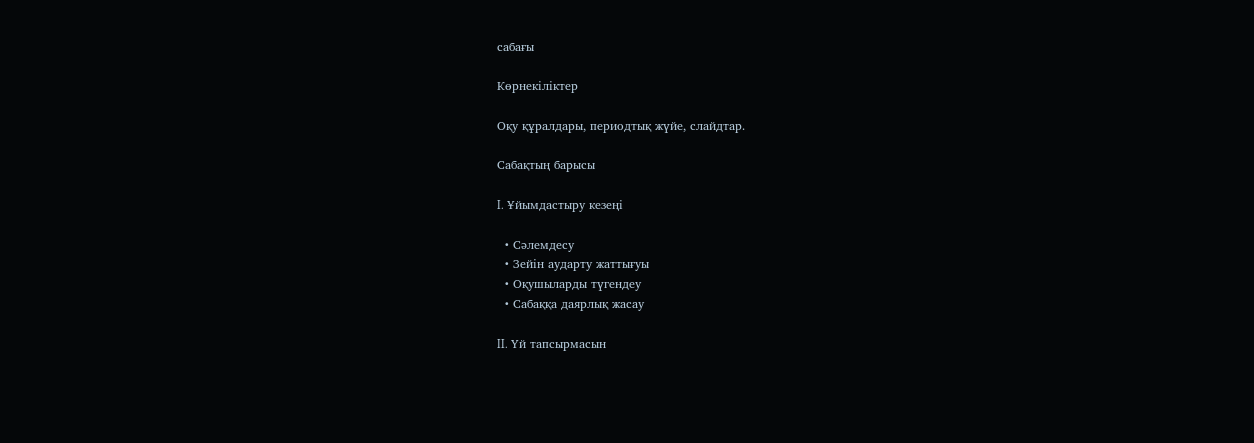сабағы

Көрнекіліктер

Оқу құралдары, периодтық жүйе, слайдтар.

Сабақтың барысы

I. Ұйымдастыру кезеңі

  • Сәлемдесу
  • Зейін аударту жаттығуы
  • Оқушыларды түгендеу
  • Сабаққа даярлық жасау

II. Үй тапсырмасын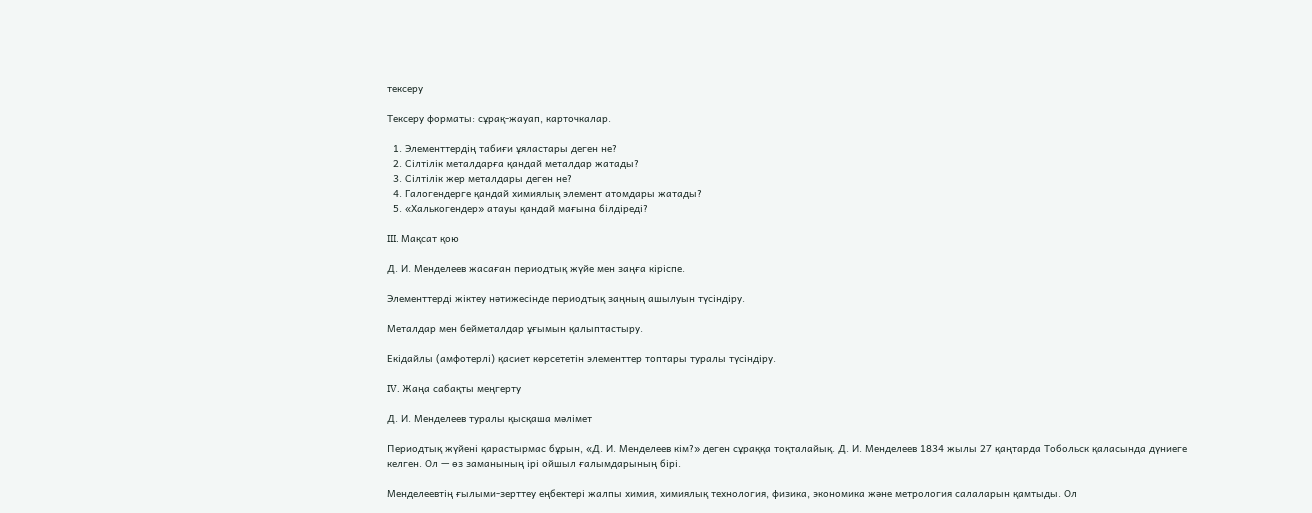тексеру

Тексеру форматы: сұрақ-жауап, карточкалар.

  1. Элементтердің табиғи ұяластары деген не?
  2. Сілтілік металдарға қандай металдар жатады?
  3. Сілтілік жер металдары деген не?
  4. Галогендерге қандай химиялық элемент атомдары жатады?
  5. «Халькогендер» атауы қандай мағына білдіреді?

III. Мақсат қою

Д. И. Менделеев жасаған периодтық жүйе мен заңға кіріспе.

Элементтерді жіктеу нәтижесінде периодтық заңның ашылуын түсіндіру.

Металдар мен бейметалдар ұғымын қалыптастыру.

Екідайлы (амфотерлі) қасиет көрсететін элементтер топтары туралы түсіндіру.

IV. Жаңа сабақты меңгерту

Д. И. Менделеев туралы қысқаша мәлімет

Периодтық жүйені қарастырмас бұрын, «Д. И. Менделеев кім?» деген сұраққа тоқталайық. Д. И. Менделеев 1834 жылы 27 қаңтарда Тобольск қаласында дүниеге келген. Ол — өз заманының ірі ойшыл ғалымдарының бірі.

Менделеевтің ғылыми-зерттеу еңбектері жалпы химия, химиялық технология, физика, экономика және метрология салаларын қамтыды. Ол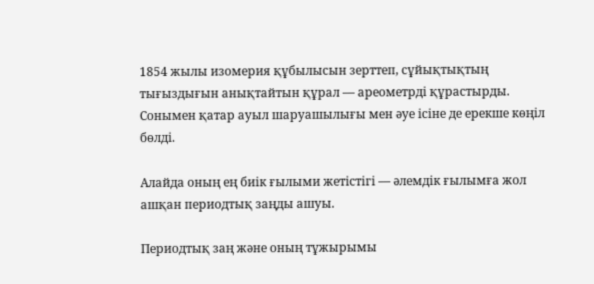1854 жылы изомерия құбылысын зерттеп, сұйықтықтың тығыздығын анықтайтын құрал — ареометрді құрастырды. Сонымен қатар ауыл шаруашылығы мен әуе ісіне де ерекше көңіл бөлді.

Алайда оның ең биік ғылыми жетістігі — әлемдік ғылымға жол ашқан периодтық заңды ашуы.

Периодтық заң және оның тұжырымы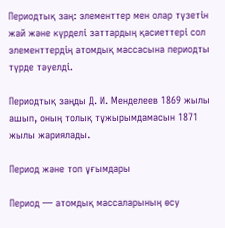Периодтық заң: элементтер мен олар түзетін жай және күрделі заттардың қасиеттері сол элементтердің атомдық массасына периодты түрде тәуелді.

Периодтық заңды Д. И. Менделеев 1869 жылы ашып, оның толық тұжырымдамасын 1871 жылы жариялады.

Период және топ ұғымдары

Период — атомдық массаларының өсу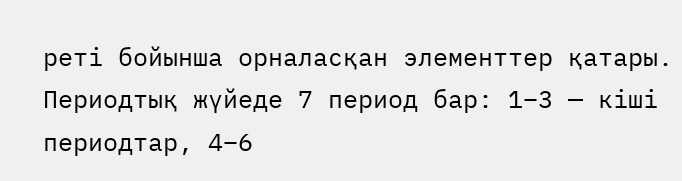реті бойынша орналасқан элементтер қатары. Периодтық жүйеде 7 период бар: 1–3 — кіші периодтар, 4–6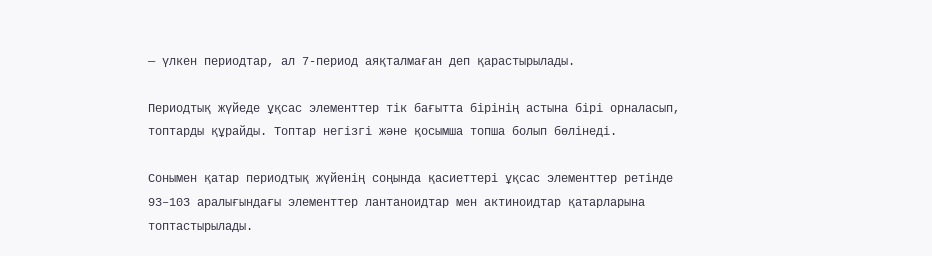— үлкен периодтар, ал 7-период аяқталмаған деп қарастырылады.

Периодтық жүйеде ұқсас элементтер тік бағытта бірінің астына бірі орналасып, топтарды құрайды. Топтар негізгі және қосымша топша болып бөлінеді.

Сонымен қатар периодтық жүйенің соңында қасиеттері ұқсас элементтер ретінде 93–103 аралығындағы элементтер лантаноидтар мен актиноидтар қатарларына топтастырылады.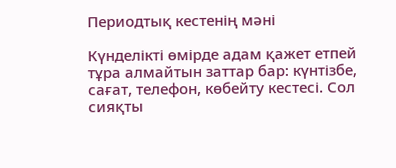Периодтық кестенің мәні

Күнделікті өмірде адам қажет етпей тұра алмайтын заттар бар: күнтізбе, сағат, телефон, көбейту кестесі. Сол сияқты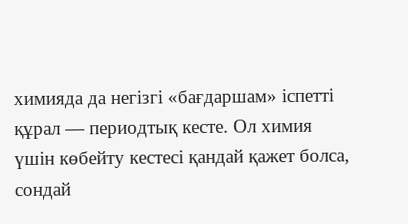химияда да негізгі «бағдаршам» іспетті құрал — периодтық кесте. Ол химия үшін көбейту кестесі қандай қажет болса, сондай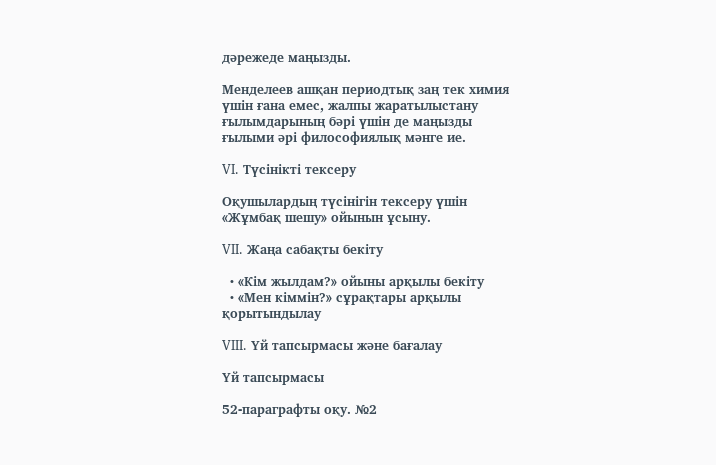дәрежеде маңызды.

Менделеев ашқан периодтық заң тек химия үшін ғана емес, жалпы жаратылыстану ғылымдарының бәрі үшін де маңызды ғылыми әрі философиялық мәнге ие.

VI. Түсінікті тексеру

Оқушылардың түсінігін тексеру үшін «Жұмбақ шешу» ойынын ұсыну.

VII. Жаңа сабақты бекіту

  • «Кім жылдам?» ойыны арқылы бекіту
  • «Мен кіммін?» сұрақтары арқылы қорытындылау

VIII. Үй тапсырмасы және бағалау

Үй тапсырмасы

52-параграфты оқу. №2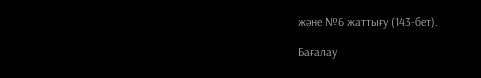және №6 жаттығу (143-бет).

Бағалау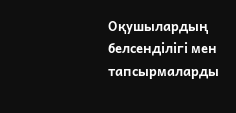Оқушылардың белсенділігі мен тапсырмаларды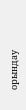орындау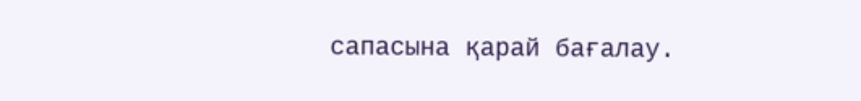сапасына қарай бағалау.